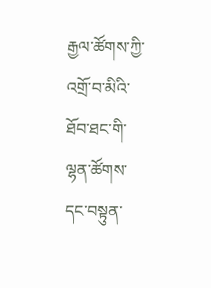རྒྱལ་ཚོགས་ཀྱི་འགྲོ་བ་མིའི་ཐོབ་ཐང་གི་ལྷན་ཚོགས་དང་བསྟུན་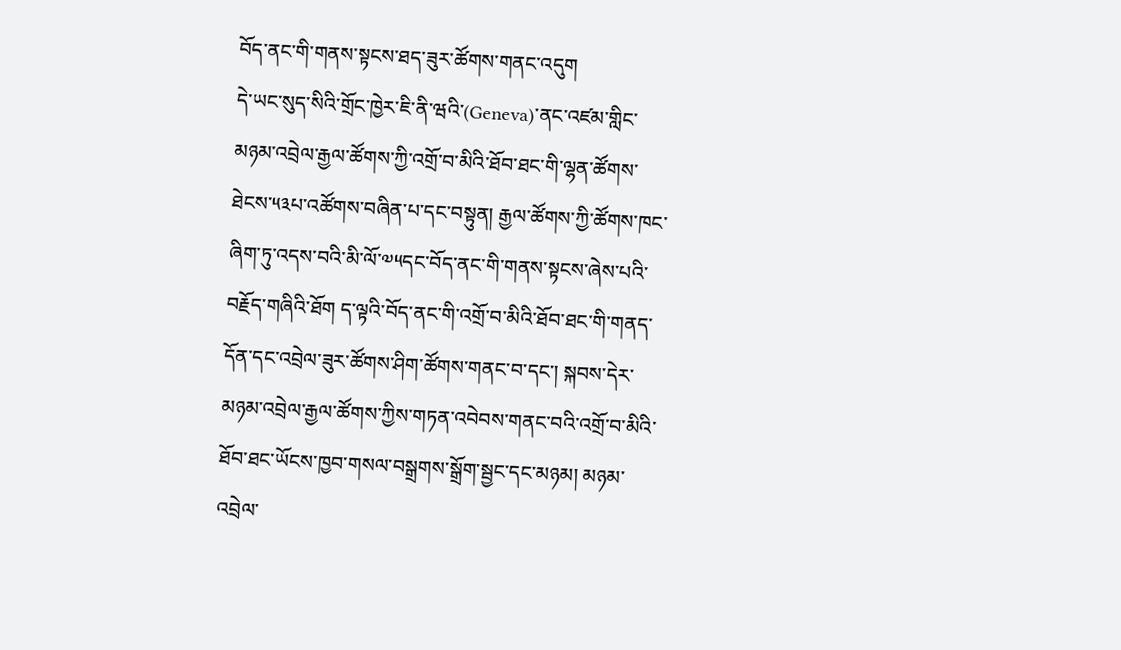བོད་ནང་གི་གནས་སྟངས་ཐད་ཟུར་ཚོགས་གནང་འདུག
དེ་ཡང་སུད་སིའི་གྲོང་ཁྱེར་ཇི་ནི་ཝའི་(Geneva)་ནང་འཛམ་གླིང་མཉམ་འབྲེལ་རྒྱལ་ཚོགས་ཀྱི་འགྲོ་བ་མིའི་ཐོབ་ཐང་གི་ལྷན་ཚོགས་ཐེངས་༥༣པ་འཚོགས་བཞིན་པ་དང་བསྟུན། རྒྱལ་ཚོགས་ཀྱི་ཚོགས་ཁང་ཞིག་ཏུ་འདས་བའི་མི་ལོ་༧༥དང་བོད་ནང་གི་གནས་སྟངས་ཞེས་པའི་བརྗོད་གཞིའི་ཐོག ད་ལྟའི་བོད་ནང་གི་འགྲོ་བ་མིའི་ཐོབ་ཐང་གི་གནད་དོན་དང་འབྲེལ་ཟུར་ཚོགས་ཤིག་ཚོགས་གནང་བ་དང་། སྐབས་དེར་མཉམ་འབྲེལ་རྒྱལ་ཚོགས་ཀྱིས་གཏན་འབེབས་གནང་བའི་འགྲོ་བ་མིའི་ཐོབ་ཐང་ཡོངས་ཁྱབ་གསལ་བསྒྲགས་སྒྲོག་སྦྱང་དང་མཉམ། མཉམ་འབྲེལ་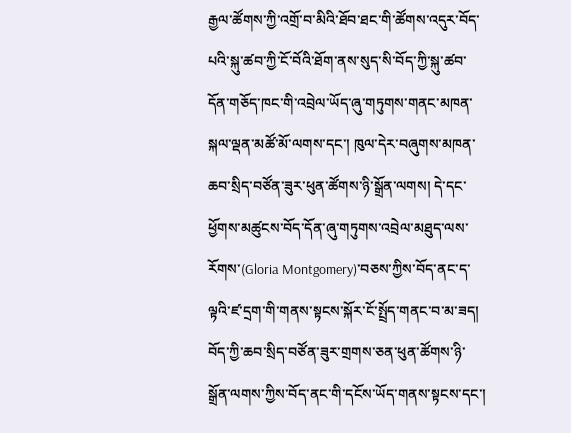རྒྱལ་ཚོགས་ཀྱི་འགྲོ་བ་མིའི་ཐོབ་ཐང་གི་ཚོགས་འདུར་བོད་པའི་སྐུ་ཚབ་ཀྱི་ངོ་བོའི་ཐོག་ནས་སུད་སི་བོད་ཀྱི་སྐུ་ཚབ་དོན་གཅོད་ཁང་གི་འབྲེལ་ཡོད་ཞུ་གཏུགས་གནང་མཁན་སྐལ་ལྡན་མཚོ་མོ་ལགས་དང་། ཁུལ་དེར་བཞུགས་མཁན་ཆབ་སྲིད་བཙོན་ཟུར་ཕུན་ཚོགས་ཉི་སྒྲོན་ལགས། དེ་དང་ཕྱོགས་མཚུངས་བོད་དོན་ཞུ་གཏུགས་འབྲེལ་མཐུད་ལས་རོགས་(Gloria Montgomery)་བཅས་ཀྱིས་བོད་ནང་ད་ལྟའི་ཛ་དྲག་གི་གནས་སྟངས་སྐོར་ངོ་སྤྲོད་གནང་བ་མ་ཟད། བོད་ཀྱི་ཆབ་སྲིད་བཙོན་ཟུར་གྲགས་ཅན་ཕུན་ཚོགས་ཉི་སྒྲོན་ལགས་ཀྱིས་བོད་ནང་གི་དངོས་ཡོད་གནས་སྟངས་དང་།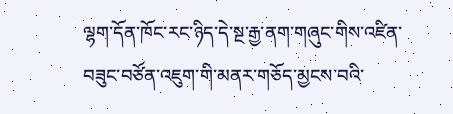ལྷག་དོན་ཁོང་རང་ཉིད་དེ་སྔ་རྒྱ་ནག་གཞུང་གིས་འཛིན་བཟུང་བཙོན་འཇུག་གི་མནར་གཅོད་མྱངས་བའི་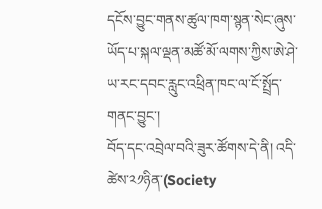དངོས་བྱུང་གནས་ཚུལ་ཁག་སྙན་སེང་ཞུས་ཡོད་པ་སྐལ་ལྡན་མཚོ་མོ་ལགས་ཀྱིས་ཨེ་ཤེ་ཡ་རང་དབང་རླུང་འཕྲིན་ཁང་ལ་ངོ་སྤྲོད་གནང་བྱུང་།
བོད་དང་འབྲེལ་བའི་ཟུར་ཚོགས་དེ་ནི། འདི་ཚེས་༢༡ཉིན་(Society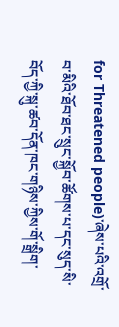for Threatened people)་ཞེས་པའི་འགྲོ་བ་མིའི་ཐོབ་ཐང་སྲུང་སྐྱོབ་ཚོགས་པ་དང་སུད་སི་བོད་ཀྱི་སྐུ་ཚབ་དོན་ཁང་གཉིས་ཀྱིས་གོ་སྒྲིག་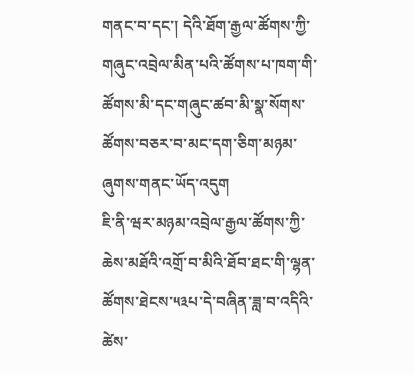གནང་བ་དང་། དེའི་ཐོག་རྒྱལ་ཚོགས་ཀྱི་གཞུང་འབྲེལ་མིན་པའི་ཚོགས་པ་ཁག་གི་ཚོགས་མི་དང་གཞུང་ཚབ་མི་སྣ་སོགས་ཚོགས་བཅར་བ་མང་དག་ཅིག་མཉམ་ཞུགས་གནང་ཡོད་འདུག
ཇི་ནི་ཝར་མཉམ་འབྲེལ་རྒྱལ་ཚོགས་ཀྱི་ཆེས་མཐོའི་འགྲོ་བ་མིའི་ཐོབ་ཐང་གི་ལྷན་ཚོགས་ཐེངས་༥༣པ་དེ་བཞིན་ཟླ་བ་འདིའི་ཚེས་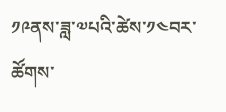༡༩ནས་ཟླ་༧པའི་ཚེས་༡༤བར་ཚོགས་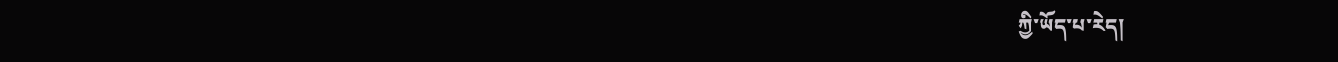ཀྱི་ཡོད་པ་རེད།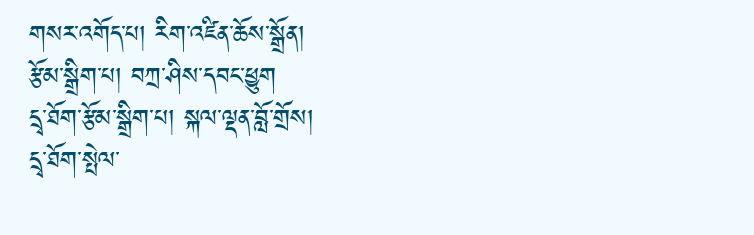གསར་འགོད་པ། རིག་འཛིན་ཆོས་སྒྲོན།
རྩོམ་སྒྲིག་པ། བཀྲ་ཤིས་དབང་ཕྱུག
དྲྭ་ཐོག་རྩོམ་སྒྲིག་པ། སྐལ་ལྡན་བློ་གྲོས།
དྲྭ་ཐོག་སྤེལ་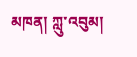མཁན། ཀླུ་འབུམ།